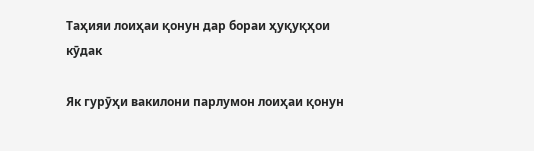Таҳияи лоиҳаи қонун дар бораи ҳуқуқҳои кӯдак

Як гурӯҳи вакилони парлумон лоиҳаи қонун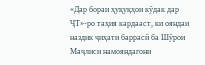«Дар бораи ҳуқуқҳои кӯдак дар ҶТ»-ро таҳия кардааст, ки ояндаи наздик ҷиҳати баррасӣ ба Шӯрои Маҷлиси намояндагони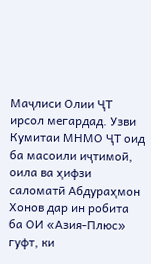Маҷлиси Олии ҶТ ирсол мегардад. Узви Кумитаи МНМО ҶТ оид ба масоили иҷтимоӣ, оила ва ҳифзи саломатӣ Абдураҳмон Хонов дар ин робита ба ОИ «Азия-Плюс» гуфт, ки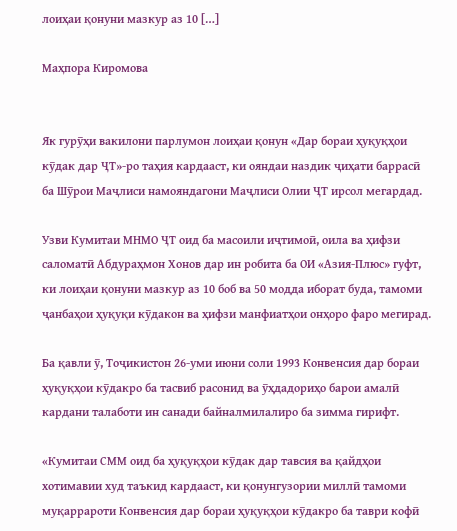лоиҳаи қонуни мазкур аз 10 […]

Маҳпора Киромова


Як гурӯҳи вакилони парлумон лоиҳаи қонун «Дар бораи ҳуқуқҳои кӯдак дар ҶТ»-ро таҳия кардааст, ки ояндаи наздик ҷиҳати баррасӣ ба Шӯрои Маҷлиси намояндагони Маҷлиси Олии ҶТ ирсол мегардад.

Узви Кумитаи МНМО ҶТ оид ба масоили иҷтимоӣ, оила ва ҳифзи саломатӣ Абдураҳмон Хонов дар ин робита ба ОИ «Азия-Плюс» гуфт, ки лоиҳаи қонуни мазкур аз 10 боб ва 50 модда иборат буда, тамоми ҷанбаҳои ҳуқуқи кӯдакон ва ҳифзи манфиатҳои онҳоро фаро мегирад.

Ба қавли ӯ, Тоҷикистон 26-уми июни соли 1993 Конвенсия дар бораи ҳуқуқҳои кӯдакро ба тасвиб расонид ва ӯҳдадориҳо барои амалӣ кардани талаботи ин санади байналмилалиро ба зимма гирифт.

«Кумитаи СММ оид ба ҳуқуқҳои кӯдак дар тавсия ва қайдҳои хотимавии худ таъкид кардааст, ки қонунгузории миллӣ тамоми муқаррароти Конвенсия дар бораи ҳуқуқҳои кӯдакро ба таври кофӣ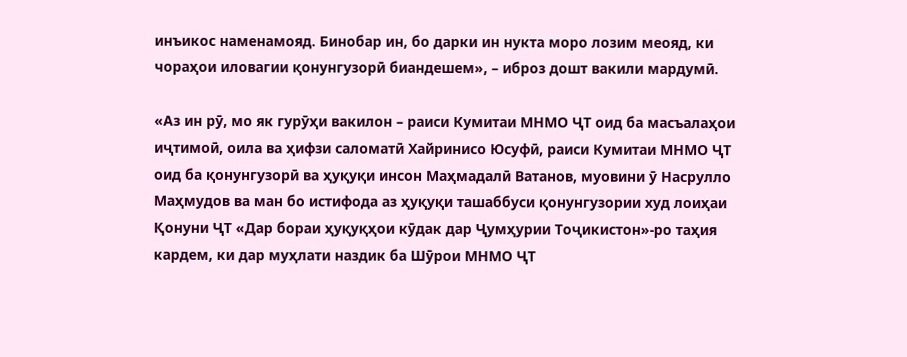инъикос наменамояд. Бинобар ин, бо дарки ин нукта моро лозим меояд, ки чораҳои иловагии қонунгузорӣ биандешем», – иброз дошт вакили мардумӣ.

«Аз ин рӯ, мо як гурӯҳи вакилон – раиси Кумитаи МНМО ҶТ оид ба масъалаҳои иҷтимоӣ, оила ва ҳифзи саломатӣ Хайринисо Юсуфӣ, раиси Кумитаи МНМО ҶТ оид ба қонунгузорӣ ва ҳуқуқи инсон Маҳмадалӣ Ватанов, муовини ӯ Насрулло Маҳмудов ва ман бо истифода аз ҳуқуқи ташаббуси қонунгузории худ лоиҳаи Қонуни ҶТ «Дар бораи ҳуқуқҳои кӯдак дар Ҷумҳурии Тоҷикистон»-ро таҳия кардем, ки дар муҳлати наздик ба Шӯрои МНМО ҶТ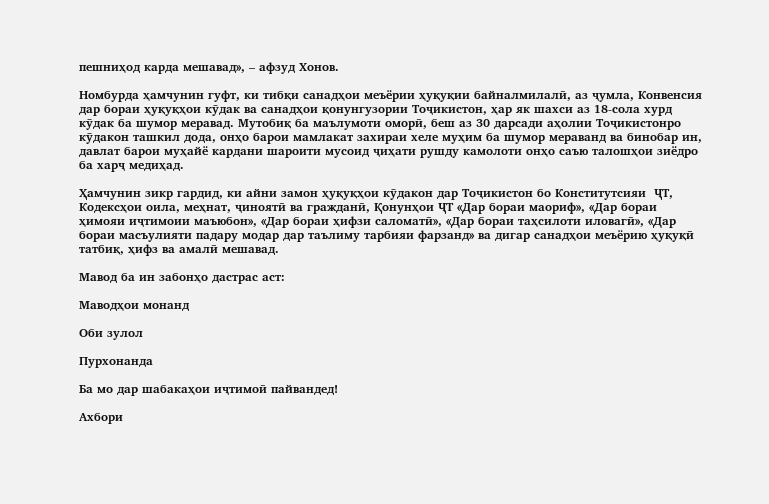пешниҳод карда мешавад», – афзуд Хонов.

Номбурда ҳамчунин гуфт, ки тибқи санадҳои меъёрии ҳуқуқии байналмилалӣ, аз ҷумла, Конвенсия дар бораи ҳуқуқҳои кӯдак ва санадҳои қонунгузории Тоҷикистон, ҳар як шахси аз 18-сола хурд кӯдак ба шумор меравад. Мутобиқ ба маълумоти оморӣ, беш аз 30 дарсади аҳолии Тоҷикистонро кӯдакон ташкил дода, онҳо барои мамлакат захираи хеле муҳим ба шумор мераванд ва бинобар ин, давлат барои муҳайё кардани шароити мусоид ҷиҳати рушду камолоти онҳо саъю талошҳои зиёдро ба харҷ медиҳад.

Ҳамчунин зикр гардид, ки айни замон ҳуқуқҳои кӯдакон дар Тоҷикистон бо Конститутсияи  ҶТ, Кодексҳои оила, меҳнат, ҷиноятӣ ва гражданӣ, Қонунҳои ҶТ «Дар бораи маориф», «Дар бораи ҳимояи иҷтимоии маъюбон», «Дар бораи ҳифзи саломатӣ», «Дар бораи таҳсилоти иловагӣ», «Дар бораи масъулияти падару модар дар таълиму тарбияи фарзанд» ва дигар санадҳои меъёрию ҳуқуқӣ татбиқ, ҳифз ва амалӣ мешавад.

Мавод ба ин забонҳо дастрас аст:

Маводҳои монанд

Оби зулол

Пурхонанда

Ба мо дар шабакаҳои иҷтимоӣ пайвандед!

Ахбори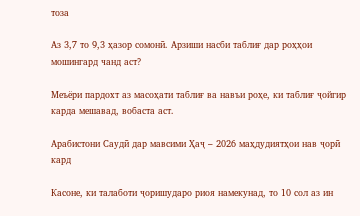тоза

Аз 3,7 то 9,3 ҳазор сомонӣ. Арзиши насби таблиғ дар роҳҳои мошингард чанд аст?

Меъёри пардохт аз масоҳати таблиғ ва навъи роҳе, ки таблиғ ҷойгир карда мешавад, вобаста аст.

Арабистони Саудӣ дар мавсими Ҳаҷ – 2026 маҳдудиятҳои нав ҷорӣ кард

Касоне, ки талаботи ҷоришударо риоя намекунад, то 10 сол аз ин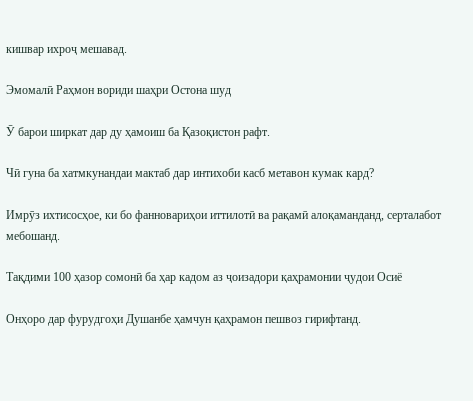кишвар ихроҷ мешавад.

Эмомалӣ Раҳмон вориди шаҳри Остона шуд

Ӯ барои ширкат дар ду ҳамоиш ба Қазоқистон рафт.

Чӣ гуна ба хатмкунандаи мактаб дар интихоби касб метавон кумак кард?

Имрӯз ихтисосҳое, ки бо фанновариҳои иттилотӣ ва рақамӣ алоқаманданд, серталабот мебошанд.

Тақдими 100 ҳазор сомонӣ ба ҳар кадом аз ҷоизадори қаҳрамонии ҷудои Осиё

Онҳоро дар фурудгоҳи Душанбе ҳамчун қаҳрамон пешвоз гирифтанд.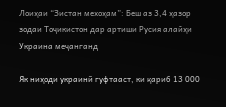Лоиҳаи “Зистан мехоҳам”: Беш аз 3,4 ҳазор зодаи Тоҷикистон дар артиши Русия алайҳи Украина меҷанганд

Як ниҳоди украинӣ гуфтааст, ки қариб 13 000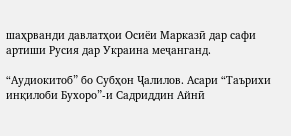шаҳрванди давлатҳои Осиёи Марказӣ дар сафи артиши Русия дар Украина меҷанганд.

“Аудиокитоб” бо Субҳон Ҷалилов. Асари “Таърихи инқилоби Бухоро”-и Садриддин Айнӣ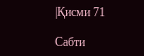|Қисми 71

Cабти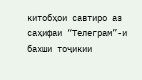китобҳои савтиро аз саҳифаи “Телеграм”-и бахши тоҷикии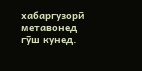хабаргузорӣ метавонед гӯш кунед.